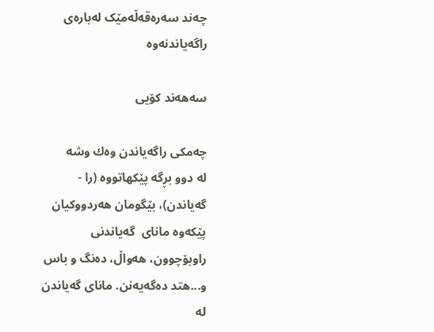چەند سەرەقەڵەمێک له‌باره‌ی راگه‌یاندنه‌وه‌

سه‌هه‌ند كۆیی

چه‌مكی راگه‌یاندن وه‌ك وشه‌ له ‌دوو بڕگه‌ پێكهاتووه‌ (را - گه‌یاندن)، بێگومان هه‌ردووكیان پێكه‌وه‌ مانای  گه‌یاندنی راوبۆچوون، هه‌واڵ، ده‌نگ و باس و...هتد دەگەیەنن. مانای گه‌یاندن له‌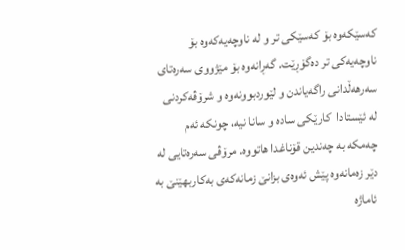کەسێکەوە‌ بۆ كه‌سێكی تر و لە ناوچەیەکەوە‌ بۆ ناوچەیەکی تر ده‌گۆڕێت. گه‌ڕانه‌وه‌ بۆ مێژووی سه‌ره‌تای سه‌رهه‌ڵدانی راگەیاندن و لێوردبوونه‌وه‌ و شرۆڤه‌كردنی له ‌ئێستادا  كارێكی ساده‌ و سانا نیه‌، چونكه‌ ئه‌م چه‌مكه‌ به‌ چه‌ندین قۆناغدا هاتووه‌. مرۆڤی سه‌ره‌تایی له‌ دێر زه‌مانه‌وه‌ پێش ئه‌وه‌ی بزانێ زمانه‌كه‌ی به‌كاربهێنێ به‌ ئاماژه‌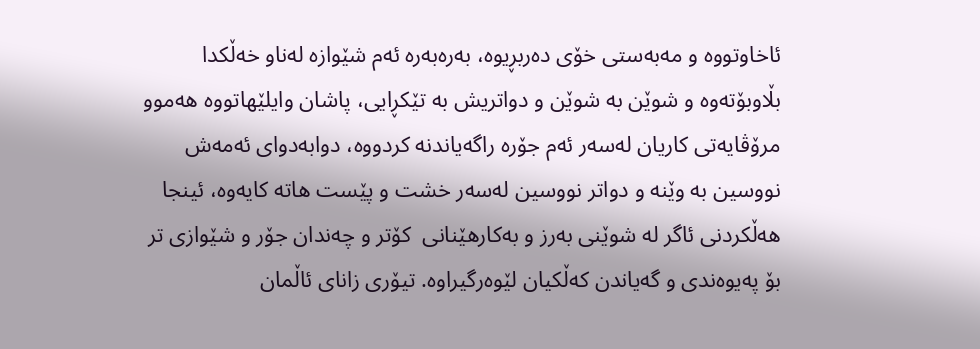ئاخاوتووه‌ و مه‌به‌ستی‌ خۆی‌ ده‌ربڕیوه‌، به‌ره‌به‌ره‌ ئه‌م شێوازه‌ له‌ناو خه‌ڵكدا بڵاوبۆته‌وه‌ و شوێن به‌ شوێن و دواتریش به‌ تێكڕایی، پاشان وایلێهاتووه‌ هه‌موو مرۆڤایه‌تی كاریان له‌سه‌ر ئه‌م جۆره‌ راگه‌یاندنه‌ كردووه‌، دوابه‌دوای ئه‌مه‌ش نووسین به‌ وێنه ‌و دواتر نووسین له‌سه‌ر خشت و پێست هاته‌ كایه‌وه‌، ئینجا هه‌ڵكردنی ئاگر له‌ شوێنی به‌رز و به‌كارهێنانی  كۆتر و چه‌ندان جۆر و شێوازی تر بۆ په‌یوه‌ندی و گه‌یاندن کەڵکیان لێوەرگیراوە. تیۆری زانای ئاڵمان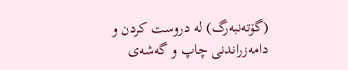(گۆته‌نبه‌رگ) له‌ دروست كردن و دامه‌زراندنی چاپ و گه‌شه‌ی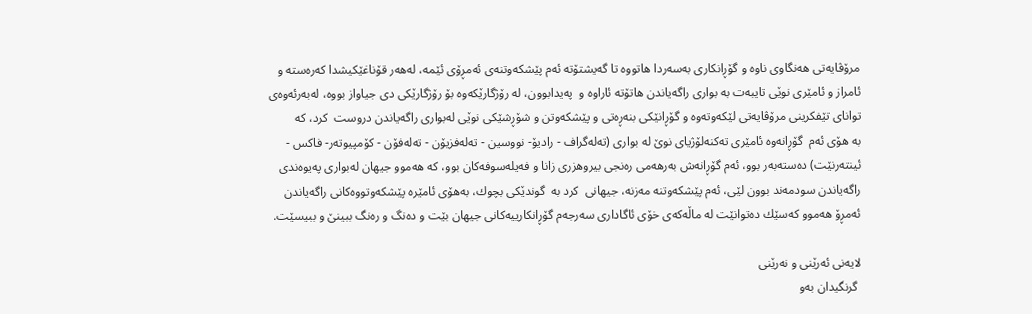مرۆڤایه‌تی هه‌نگاوی ناوه ‌و گۆڕانكاری به‌سه‌ردا هاتووه‌ تا گه‌یشتۆته‌ ئه‌م پێشكه‌وتنه‌ی ئه‌مڕۆی ئێمه‌، له‌هه‌ر قۆناغێكیشدا كه‌ره‌سته ‌و ئامراز و ئامێری نوێی تایبه‌ت به ‌بواری راگه‌یاندن هاتۆته‌ ئاراوه‌ و  په‌یدابوون، له‌ رۆژگارێكه‌وه‌ بۆ رۆژگارێكی دی جیاواز بووه‌، له‌به‌رئه‌وه‌ی توانای تێفكرینی مرۆڤایه‌تی لێكه‌وته‌وه‌ و گۆڕانێكی بنه‌ڕه‌تی و پێشكه‌وتن و شۆڕشێكی نوێی له‌بواری راگه‌یاندن دروست  كرد، كه‌ به ‌هۆی ئه‌م  گۆڕانه‌وه‌ ئامێری ته‌كنه‌لۆژیای نوێ له‌ بواری (ته‌له‌گراف - رادیۆ- نووسین - ته‌له‌فزیۆن - ته‌له‌فۆن - كۆمپیوته‌ر- فاكس - ئینته‌رنێت) ده‌سته‌به‌ر بوو، ئه‌م گۆڕانه‌ش به‌رهه‌می ره‌نجی بیروهزری زانا و فه‌یله‌سوفه‌كان بوو، كه ‌هه‌موو جیهان له‌بواری په‌یوه‌ندی راگه‌یاندن سودمه‌ند بوون لێی، ئه‌م پێشكه‌وتنه‌ مه‌زنه‌، جیهانی  كرد به‌  گوندێكی بچوك، به‌هۆی ئامێره‌ پێشكه‌وتووه‌كانی راگه‌یاندن ئه‌مڕۆ هه‌موو كه‌سێك ده‌توانێت له‌ ماڵه‌كه‌ی خۆی ئاگاداری سه‌رجه‌م گۆڕانكارییه‌كانی جیهان بێت و ده‌نگ و رەنگ ببینێ و ببیسێت.

لایه‌نی ئه‌رێنی و نه‌رێنی
 گرنگیدان به‌و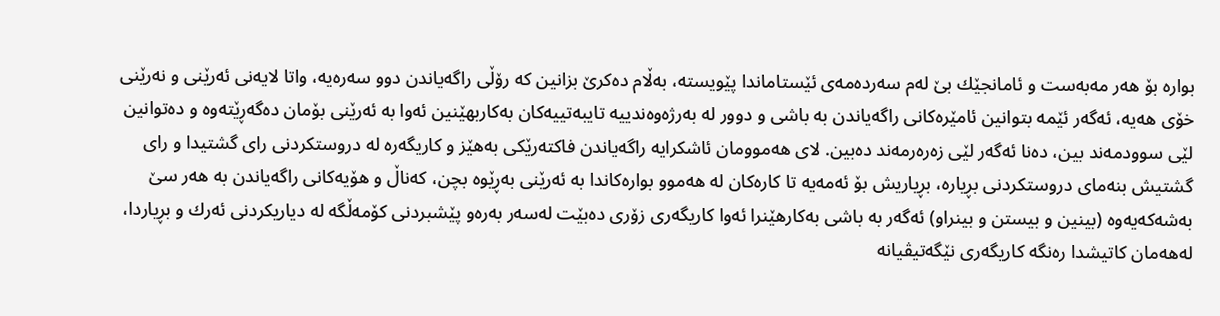بواره‌ بۆ هه‌ر مه‌به‌ست و ئامانجێك بێ له‌م سه‌رده‌مه‌ی ئێستاماندا پێویسته‌، به‌ڵام ده‌كرێ بزانین كه‌ رۆڵی راگه‌یاندن دوو سه‌ره‌یه‌، واتا لایه‌نی ئه‌رێنی و نه‌رێنی خۆی هه‌یه‌، ئه‌گه‌ر ئێمه‌ بتوانین ئامێره‌كانی راگه‌یاندن به‌ باشی و دوور له ‌به‌رژه‌وه‌ندییە تایبه‌تییه‌كان به‌كاربهێنین ئه‌وا به‌ ئه‌رێنی‌ بۆمان ده‌گه‌ڕێته‌وه‌ و ده‌توانین لێی سوودمه‌ند بین‌، دەنا ئەگەر لێی زەرەرمەند دەبین. لای هه‌موومان ئاشكرایه‌ راگه‌یاندن فاكته‌رێكی به‌هێز و كاریگه‌ره‌ له‌ دروستكردنی رای گشتیدا و‌ رای گشتیش بنه‌مای دروستكردنی بڕیاره‌، بڕیاریش بۆ ئه‌مه‌یه‌ تا كاره‌كان له‌ هه‌موو بواره‌كاندا به‌ ئه‌رێنی به‌ڕێوه‌ بچن، كه‌ناڵ و هۆیه‌كانی راگه‌یاندن به ‌هه‌ر سێ به‌شه‌كه‌یه‌وه‌ (بینین و بیستن و بینراو) ئه‌گه‌ر به ‌باشی به‌كارهێنرا ئه‌وا كاریگه‌ری زۆری ده‌بێت له‌سه‌ر به‌ره‌و پێشبردنی كۆمه‌ڵگە له ‌دیاریكردنی ئه‌رك و بڕیاردا، له‌هه‌مان كاتیشدا ره‌نگه‌ كاریگه‌ری نێگه‌تیڤیانه‌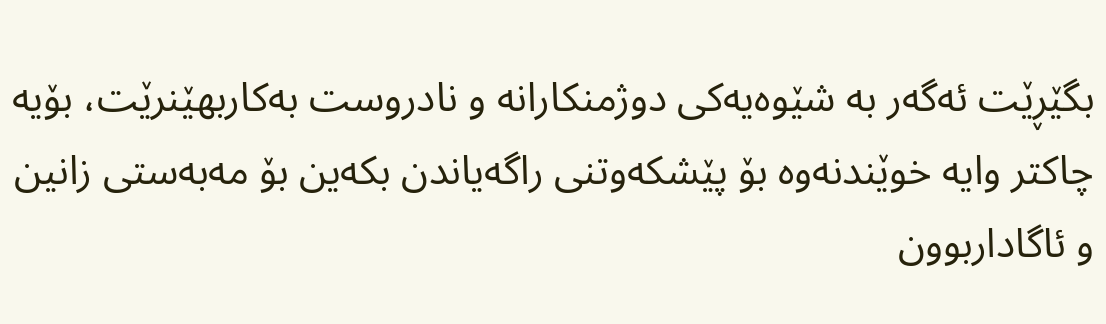بگێڕێت ئه‌گه‌ر به ‌شێوه‌یه‌كی دوژمنكارانه‌ و نادروست به‌كاربهێنرێت، بۆیه‌ چاكتر وایه‌ خوێندنه‌وه‌ بۆ پێشكه‌وتنی راگه‌یاندن بكه‌ین بۆ مه‌به‌ستی زانین و ئاگاداربوون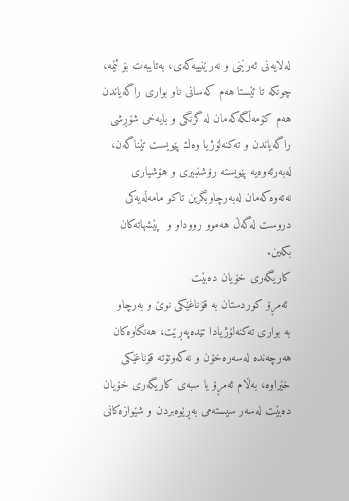له‌لایه‌نی ئه‌رێنی و نه‌رێنییه‌كه‌ی، به‌تایبه‌ت بۆ ئێمه‌، چونكه‌ تا ئێستا هه‌م كه‌سانی ناو بواری راگه‌یاندن هه‌م كۆمه‌ڵگەكه‌مان له‌ گرنگی و بایه‌خی شۆڕشی راگه‌یاندن و ته‌كنه‌لۆژیا وه‌ك پێویست تێناگه‌ن، له‌به‌رئه‌وەیە‌ پێویسته‌ رۆشنبیری و هۆشیاری‌ نه‌ته‌وه‌كه‌مان له‌به‌رچاوبگرین تاكو مامه‌ڵەیه‌كی دروست له‌گه‌ڵ هه‌موو رووداو و  پێشهاته‌كان بكه‌ین.
كاریگه‌ری خۆیان ده‌بێت
 ئه‌مڕۆ كوردستان به‌ قۆناغێكی نوێ و به‌رچاو به ‌بواری‌ ته‌كنه‌لۆژیادا تێده‌په‌ڕێت، هه‌نگاوه‌كان هه‌رچه‌نده‌ له‌سه‌ره‌خۆن و نه‌كه‌وتۆته‌ قۆناغێكی خێراوه،‌ به‌ڵام ئه‌مڕۆ یا سبه‌ی كاریگه‌ری خۆیان ده‌بێت له‌سه‌ر سیسته‌می به‌ڕێوه‌بردن و شێوازه‌كانی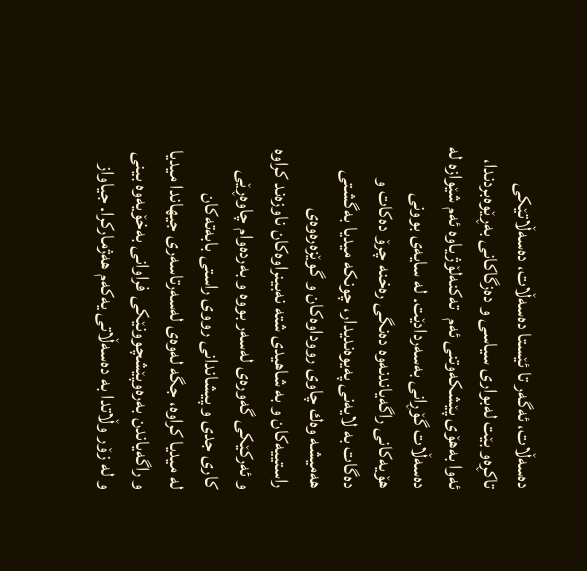ده‌سه‌ڵات، ئه‌گه‌ر تا ئێستا ده‌سه‌ڵات، ده‌سه‌ڵاتێكی‌  تاكڕه‌و بێت له‌بواری‌ سیاسی و ده‌زگاكانی‌ به‌ڕێوه‌بردندا، ئه‌وا به‌هۆی پێشكه‌وتنی‌ ئه‌م  ته‌كنه‌لۆژیاوه‌ ئه‌م شێوازه‌ له‌ ده‌سه‌ڵات گۆڕانی به‌سه‌ردادێت. له‌ سایه‌ی بوونی هۆیه‌كانی راگه‌یاندنه‌وه‌ ده‌نگی ره‌خنه‌ چرۆ ده‌كات و ده‌گات به‌ لایه‌نی په‌یوه‌ندیدار، چونكه‌ میدیا به‌گشتی هه‌میشه‌ وه‌ك چاوی رووداوه‌كان و گوێزه‌ره‌وه‌ی راستییه‌كان و بە شاهیدی شته ‌نه‌بینراوه‌كان ناوزه‌ند كراوه  و ئه‌ركێكی گه‌وره‌ی له‌سه‌ر بووه ‌و به‌رده‌وام چاوه‌ڕێی كاری جدی و پیشاندانی رووی راستی بابه‌ته‌كان له ‌میدیا كراوه‌، جگه‌ له‌وه‌ی له‌سه‌رتاسه‌ری جیهاندا میدیا و راگه‌یاندن به‌ره‌وپێشچوونێكی فراوانی به‌خۆیه‌وه‌ بینی و له ‌زۆر وڵاتدا به‌ ده‌سه‌ڵاتی یه‌كه‌م هه‌ژماركرا. جیاواز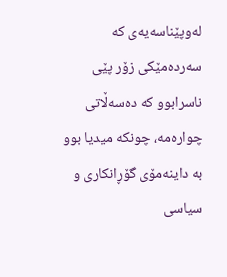له‌وپێناسه‌یه‌ی كه‌ سه‌رده‌مێكی زۆر پێی ناسرابوو كه‌ ده‌سه‌ڵاتی چواره‌مه‌، چونكه‌ میدیا بوو به‌ داینه‌مۆی گۆڕانكاری و سیاسی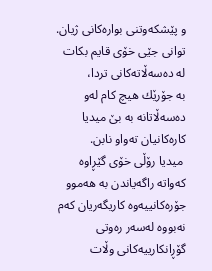و پێشكه‌وتنی بواره‌كانی ژیان. توانی جێی خۆی قایم بكات له‌ دەسه‌ڵاته‌كانی تردا، به ‌جۆرێك هیچ كام له‌و ده‌سه‌ڵاتانه‌ به ‌بێ میدیا كاره‌كانیان ته‌واو نابن.
 میدیا رۆڵی خۆی گێڕاوه
كه‌واته‌ راگه‌یاندن به‌ هه‌موو جۆره‌كانییه‌وه‌ كاریگه‌ریان كه‌م نه‌بووه‌ له‌سه‌ر ره‌وتی گۆڕانكارییەکانی وڵات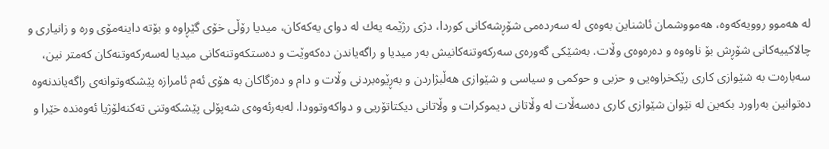له ‌هه‌موو روویەکەوە، ‌هه‌مووشمان ئاشناین به‌وه‌ی ‌له ‌سه‌رده‌می شۆڕشه‌كانی كوردا، دژی رژێمه‌ یه‌ك له ‌دوای یه‌كه‌كان، میدیا رۆڵی خۆی گێڕاوه ‌و بۆته‌ داینه‌مۆی وره ‌و زانیاری و چالاكییه‌كانی شۆڕش بۆ ناوه‌وە و ده‌ره‌وه‌ی وڵات. به‌شێكی گه‌وره‌ی سه‌ركه‌وتنه‌كانیش بەر‌ میدیا و راگه‌یاندن ده‌کەوێت و ده‌ستكه‌وتنه‌كانی میدیا له‌سه‌ركه‌وتنه‌كان كه‌متر نین، سه‌باره‌ت به‌ شێوازی كاری رێكخراوه‌یی و حزبی و حوكمی و سیاسی و شێوازی هه‌ڵبژاردن و به‌ڕێوه‌بردنی وڵات و دام و ده‌زگاكان به‌ هۆی ئه‌م ئامرازه‌ پێشكه‌وتوانه‌ی راگه‌یاندنه‌وه‌ ده‌توانین به‌راورد بكه‌ین له‌ نێوان شێوازی كاری ده‌سه‌ڵات له‌ وڵاتانی دیموكرات و وڵاتانی دیكتاتۆریی و دواكه‌وتوودا. له‌به‌رئه‌وه‌ی‌ شه‌پۆلی پێشكه‌وتنی ته‌كنه‌لۆژیا ئه‌وه‌نده‌ خێرا و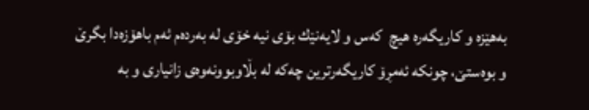به‌هێزه‌ و كاریگه‌ره‌ هیچ  كه‌س و لایه‌نێك بۆی نیه‌ خۆی له‌ به‌رده‌م ئه‌م باهۆزه‌دا بگرێ و بوه‌ستێ، چونكه‌ ئه‌مڕۆ كاریگه‌رترین چه‌كه‌ له‌ بڵاوبوونه‌وه‌ی زانیاری و به‌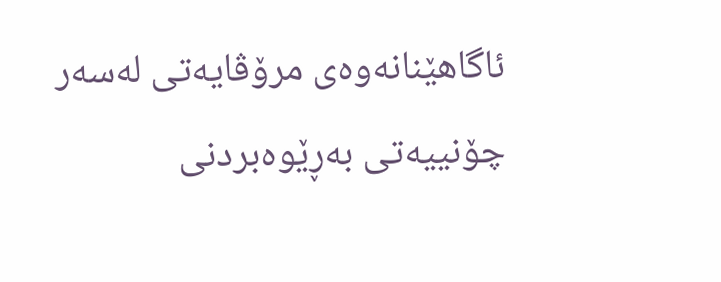ئاگاهێنانه‌وه‌ی مرۆڤایه‌تی له‌سه‌ر چۆنییه‌تی به‌ڕێوه‌بردنی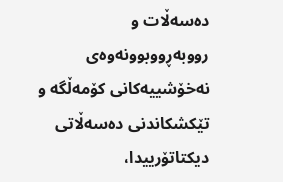ده‌سه‌ڵات و رووبه‌ڕووبوونه‌وه‌ی نه‌خۆشییه‌كانی كۆمه‌ڵگه‌ و تێكشكاندنی ده‌سه‌ڵاتی دیكتاتۆرییدا،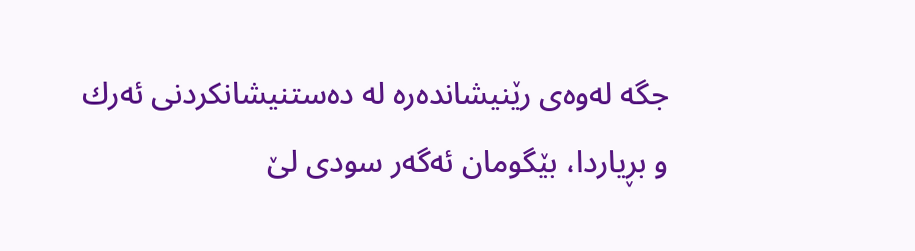جگه ‌له‌وه‌ی رێنیشانده‌ره‌ له ‌ده‌ستنیشانكردنی ئه‌رك و بڕیاردا، بێگومان ئه‌گه‌ر سودی لێ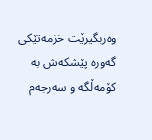وه‌ربگیرێت خزمه‌تێكی  گه‌وره‌ پێشكه‌ش به‌ كۆمه‌ڵگه‌ و سه‌رجه‌م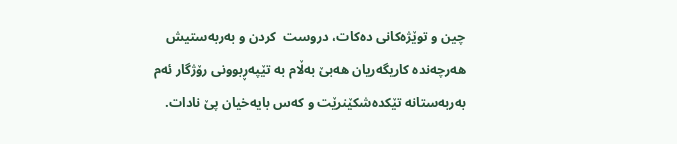چین و توێژه‌كانی ده‌کات، دروست  كردن و به‌ربه‌ستیش هه‌رچه‌نده‌ كاریگه‌ریان هه‌بێ به‌ڵام به‌ تێپه‌ڕبوونی‌ رۆژگار ئه‌م به‌ربه‌ستانه‌ تێكده‌شكێنرێت و كه‌س بایه‌خیان پێ نادات.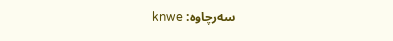سەرچاوە: knwe